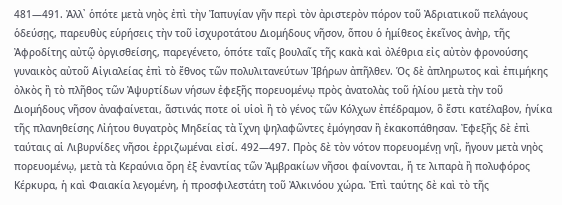481—491. Ἀλλ᾿ ὁπότε μετὰ νηὸς ἐπὶ τὴν Ἰαπυγίαν γῆν περὶ τὸν ἀριστερὸν πόρον τοῦ Ἀδριατικοῦ πελάγους ὁδεύσῃς, παρευθὺς εὑρήσεις τὴν τοῦ ἰσχυροτάτου Διομήδους νῆσον, ὅπου ὁ ἡμίθεος ἐκεῖνος ἀνὴρ, τῆς Ἀφροδίτης αὐτῷ ὀργισθείσης, παρεγένετο, ὁπότε ταῖς βουλαῖς τῆς κακὰ καὶ ὀλέθρια εἰς αὐτὸν φρονούσης γυναικὸς αὐτοῦ Αἰγιαλείας ἐπὶ τὸ ἔθνος τῶν πολυλιτανεύτων Ἰβήρων ἀπῆλθεν. Ὁς δὲ ἀπληρωτος καὶ ἐπιμήκης ὀλκὸς ἢ τὸ πλῆθος τῶν Ἀψυρτίδων νήσων ἐφεξῆς πορευομένῳ πρὸς ἀνατολὰς τοῦ ἡλίου μετὰ τὴν τοῦ Διομήδους νῆσον ἀναφαίνεται, ἅστινάς ποτε οἱ υἱοὶ ἢ τὸ γένος τῶν Κόλχων ἐπέδραμον, ὃ ἔστι κατέλαβον, ἡνίκα τῆς πλανηθείσης Λἰήτου θυγατρὸς Μηδείας τὰ ἴχνη ψηλαφῶντες ἐμόγησαν ἢ ἐκακοπάθησαν. Ἐφεξῆς δὲ ἐπὶ ταύταις αἱ Λιβυρνίδες νῆσοι ἐρριζωμέναι εἰσί. 492—497. Πρὸς δὲ τὸν νότον πορευομένῃ νηῒ, ἤγουν μετὰ νηὸς πορευομένῳ, μετὰ τὰ Κεραύνια ὄρη ἐξ ἐναντίας τῶν Ἀμβρακίων νῆσοι φαίνονται, ἥ τε λιπαρὰ ἢ πολυφόρος Κέρκυρα, ἡ καὶ Φαιακία λεγομένη, ἡ προσφιλεστάτη τοῦ Ἀλκινόου χώρα. Ἐπὶ ταύτης δὲ καὶ τὸ τῆς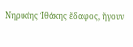Νηρικίης Ἰθάκης ἔδαφος, ἤγουν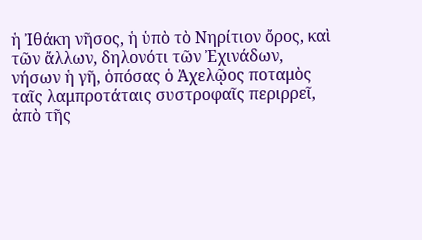ἡ Ἰθάκη νῆσος, ἡ ὑπὸ τὸ Νηρίτιον ὄρος, καὶ τῶν ἄλλων, δηλονότι τῶν Ἐχινάδων, νήσων ἡ γῆ, ὁπόσας ὁ Ἀχελῷος ποταμὸς ταῖς λαμπροτάταις συστροφαῖς περιρρεῖ, ἀπὸ τῆς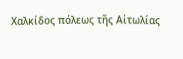Χαλκίδος πόλεως τῆς Αἰτωλίας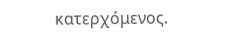κατερχόμενος.